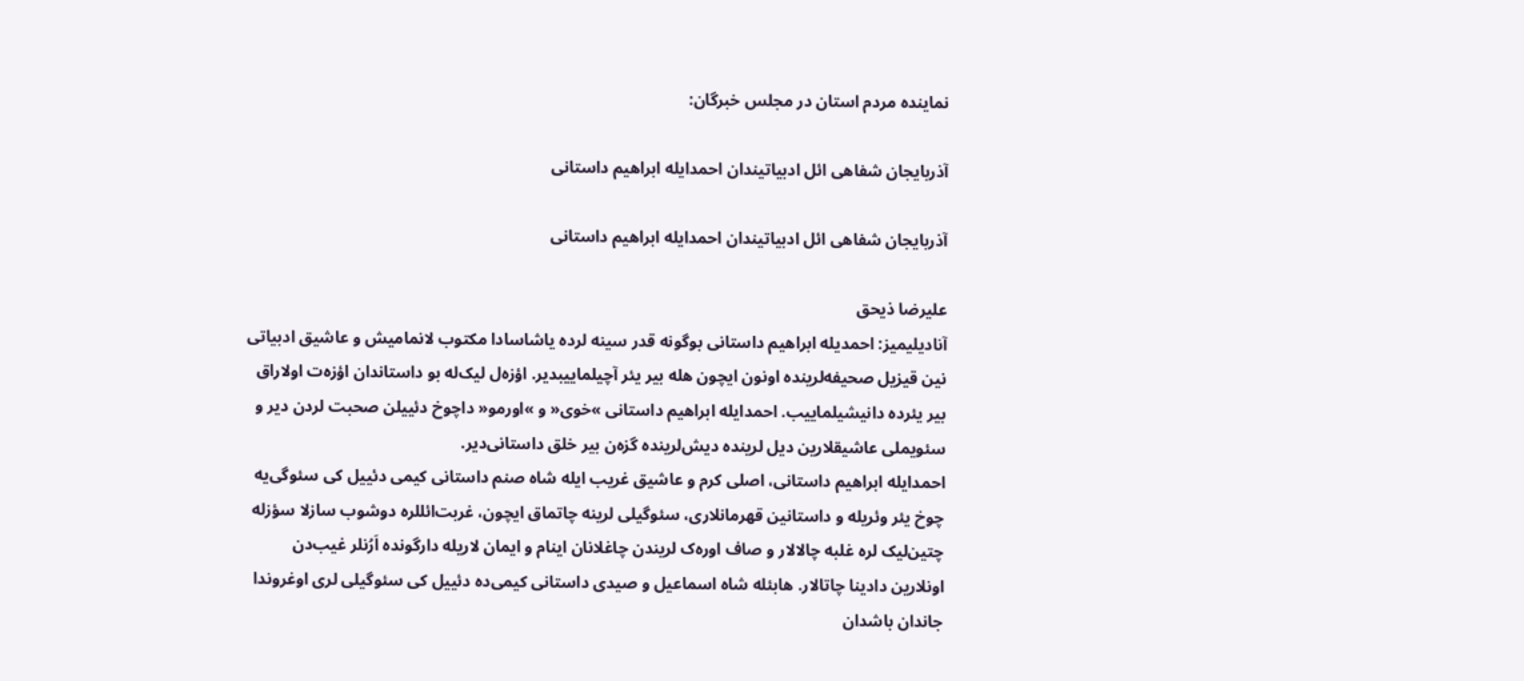نماينده مردم استان در مجلس خبرگان:

آذربایجان شفاهی ائل ادبیاتیندان احمدایله ابراهیم داستانی

آذربایجان شفاهی ائل ادبیاتیندان احمدایله ابراهیم داستانی

علیرضا ذیحق
آنادیلیمیز: احمدیله ابراهیم داستانی بوگونه قدر سینه لرده یاشاسادا مکتوب لانمامیش و عاشیق ادبیاتی نین قیزیل صحیفه‌لرینده اونون ایچون هله بیر یئر آچیلماییبدیر. اؤزه‌ل‌ لیک‌له بو داستاندان اؤزه‌ت اولاراق بیر یئرده دانیشیلماییب. احمدایله ابراهیم داستانی »خوی« و »اورمو« داچوخ دئییلن صحبت لردن دیر و سئویملی عاشیقلارین دیل لرینده دیش‌لرینده گزه‌ن بیر خلق داستانی‌دیر.
احمدایله ابراهیم داستانی، اصلی کرم و عاشیق غریب ایله شاه صنم داستانی کیمی دئییل کی سئوگی‌یه چوخ یئر وئریله و داستانین قهرمانلاری، سئوگیلی لرینه چاتماق ایچون، غربت‌ائللره دوشوب سازلا سؤزله چتین‌لیک لره غلبه چالالار و صاف اوره‌ک لریندن چاغلانان اینام و ایمان لاریله دارگونده اَرُنلر غیب‌دن اونلارین دادینا چاتالار. هابئله شاه اسماعیل و صیدی داستانی کیمی‌ده دئییل کی سئوگیلی لری اوغروندا جاندان باشدان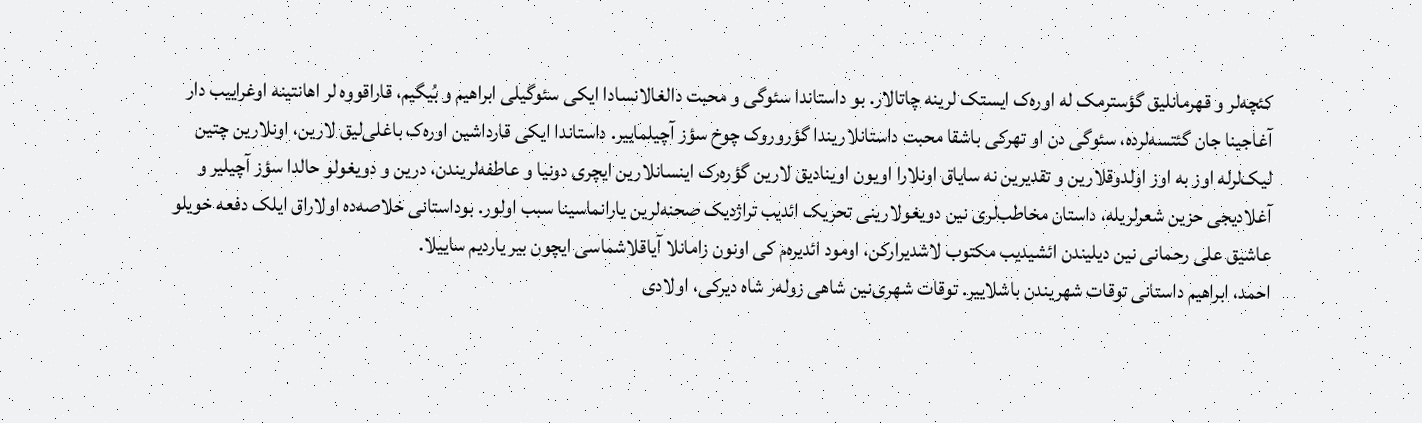کئچه‌لر و قهرمانلیق گؤسترمک له اوره‌ک ایستک لرینه چاتالار. بو داستاندا سئوگی و محبت دالغالانسادا ایکی سئوگیلی ابراهیم و بُیگیم، قاراقووه لر اهانتینه اوغراییب دار آغاجینا جان گئتسه‌لرده، سئوگی ‌دن او تهرکی باشقا محبت داستانلاریندا گؤروروک چوخ سؤز آچیلماییر. داستاندا ایکی قارداشین اوره‌ک باغلی‌لیق لارین، اونلارین چتین لیک‌لرله اوز به اوز اولدوقلارین و تقدیرین نه سایاق اونلارا اویون اوینادیق لارین گؤره‌رک اینسانلارین ایچری دونیا و عاطفه‌لریندن، درین و دویغولو حالدا سؤز آچیلیر و آغلادیجی حزین شعرلریله، داستان مخاطب‌لری نین دویغولارینی تحریک ائدیب تراژدیک صحنه‌لرین یارانماسینا سبب اولور. بوداستانی خلاصه‌ده اولاراق ایلک دفعه خویلو عاشیق علی رحمانی‌ نین دیلیندن ائشیدیب مکتوب لاشدیرارکن، اومود ائدیره‌م کی اونون زامانلا آیاقلاشماسی ایچون بیر یاردیم ساییلا.
احمد، ابراهیم داستانی توقات شهریندن باشلاییر. توقات شهری‌نین شاهی زوله‌ر شاه دیرکی، اولادی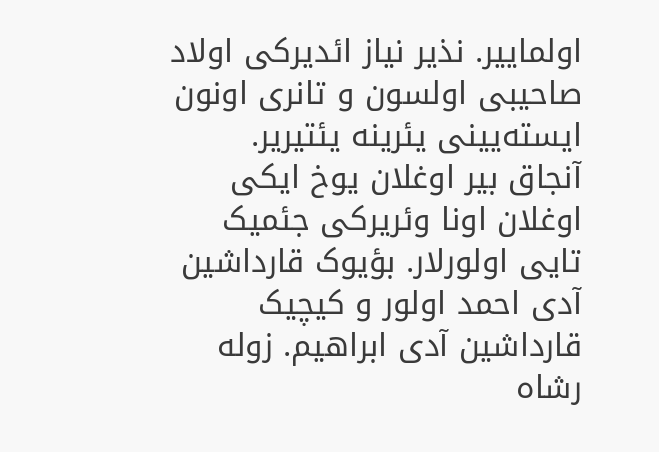اولماییر. نذیر نیاز ائدیرکی اولاد صاحیبی اولسون و تانری اونون ایسته‌یینی یئرینه یئتیریر. آنجاق بیر اوغلان یوخ ایکی اوغلان اونا وئریرکی جئمیک تایی اولورلار. بؤیوک قارداشین آدی احمد اولور و کیچیک قارداشین آدی ابراهیم. زوله رشاه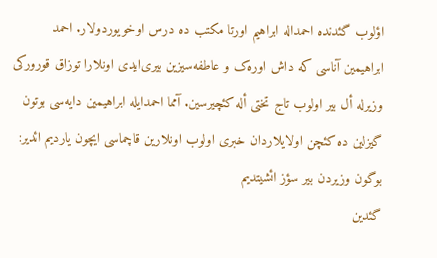اؤلوب گئدنده احمداله ابراهیم اورتا مکتب ده درس اوخویوردولار. احمد ابراهیمین آناسی که داش اوره‌ک و عاطفه‌سیزین بیری‌ایدی اونلارا توزاق قورورکی وزیرله أل بیر اولوب تاج تختی أله کئچیرسین. آمما احمدایله ابراهیمین دایه‌سی بوتون گیزلین ده کئچن اولایلاردان خبری اولوب اونلارین قاچماسی ایچون یاردیم ائدیر:
بوگون وزیردن بیر سؤز ائشیتدیم
گئدین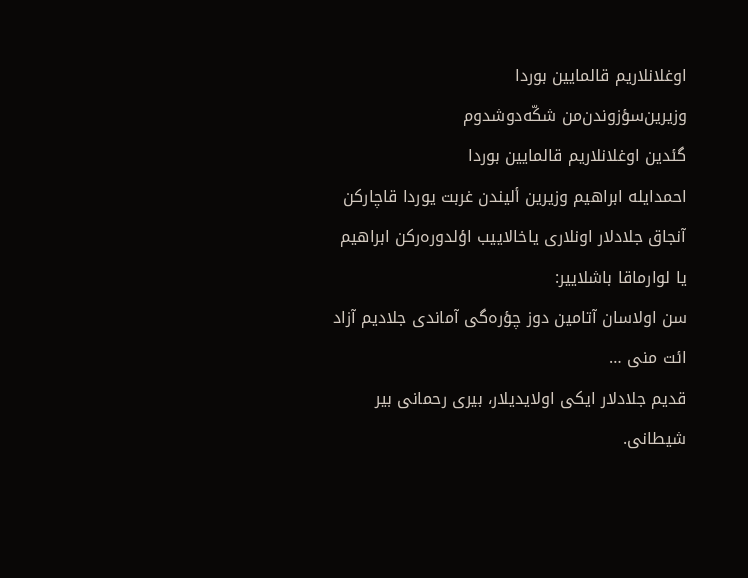اوغلانلاریم قالمایین بوردا
وزیرین‌سؤزوندن‌من شکّه‌دوشدوم
گئدین اوغلانلاریم قالمایین بوردا
احمدایله ابراهیم وزیرین ألیندن غربت یوردا قاچارکن آنجاق جلادلار اونلاری یاخالاییب اؤلدوره‌رکن ابراهیم یا لوارماقا باشلاییر:
سن اولاسان آتامین دوز چؤره‌گی آماندی جلادیم آزاد ائت منی …
قدیم جلادلار ایکی اولایدیلار، بیری رحمانی بیر شیطانی.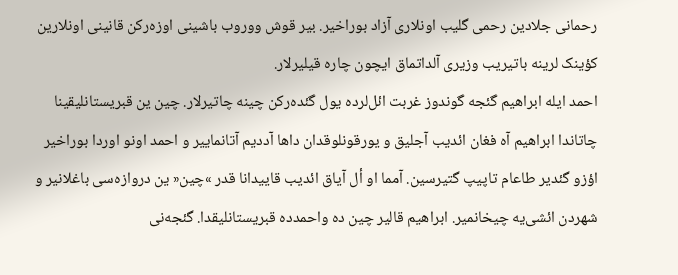رحمانی جلادین رحمی گلیب اونلاری آزاد بوراخیر. بیر قوش ووروب باشینی اوزه‌رکن قانینی اونلارین کؤینک لرینه باتیریب وزیری آلداتماق ایچون چاره قیلیرلار.
احمد ایله ابراهیم گئجه گوندوز غربت ائل‌لرده یول گئده‌رکن چینه‌ چاتیرلار. چین ین قبریستانلیقینا چاتاندا ابراهیم آه فغان ائدیب آجلیق و یورقونلوقدان داها آددیم آتانماییر و احمد اونو اوردا بوراخیر اؤزو گئدیر طاعام تاپیپ گتیرسین. آمما او أل آیاق ائدیب قاییدانا قدر »چین« ین دروازه‌سی باغلانیر و شهردن ائشی‌یه چیخانمیر. ابراهیم قالیر چین ده واحمدده قبریستانلیقدا. گئجه‌نی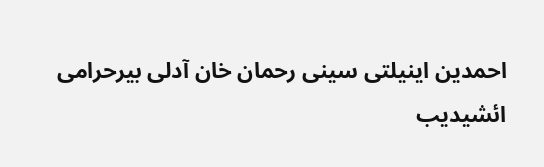احمدین اینیلتی سینی رحمان خان آدلی بیرحرامی ائشیدیب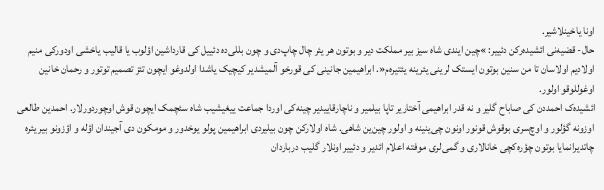اونا یاخینلاشیر.
حال- قضیه‌نی ائشیده‌رکن دئییر: »چین ایندی شاه سیز بیر مملکت دیر و بوتون هر یئر چال چاپ‌دی و چون بللی‌ده‌ دئییل کی قارداشین اؤلوب یا قالیب یاخشی اودورکی منیم اولادیم اولاسان تا من سنین بوتون ایستک لرینی یئرینه یئتیره‌م«. ابراهیمین جانینی کی قورخو آلمیشدیر کیچیک یاشدا اولدوغو ایچون تئز تصمیم توتور و رحمان خانین اوغوللوقو اولور.
ائشیده‌ک احمد‌دن کی صاباح گلیر و نه قدر ابراهیمی آختاریر تاپا بیلمیر و ناچارقاییدیر چینه‌کی اوردا جماعت ییغیشیب شاه سئچمک ایچون قوش اوچوردورلار. احمدین طالعی اوزونه گؤلور و اوچ‌سری بوقوش قونور اونون چی‌ینینه و اولور چین‌ین شاهی. شاه اولارکن چون بیلیردی ابراهیمین پولو یوخدور و مومکون دی آجیندان اؤله‌ و اؤزونو بیر یئره چاتدیرانمایا بوتون چؤره‌کچی خانالاری و گمی‌لری موفته اعلام ائدیر و دئییر اونلار گلیب درباردان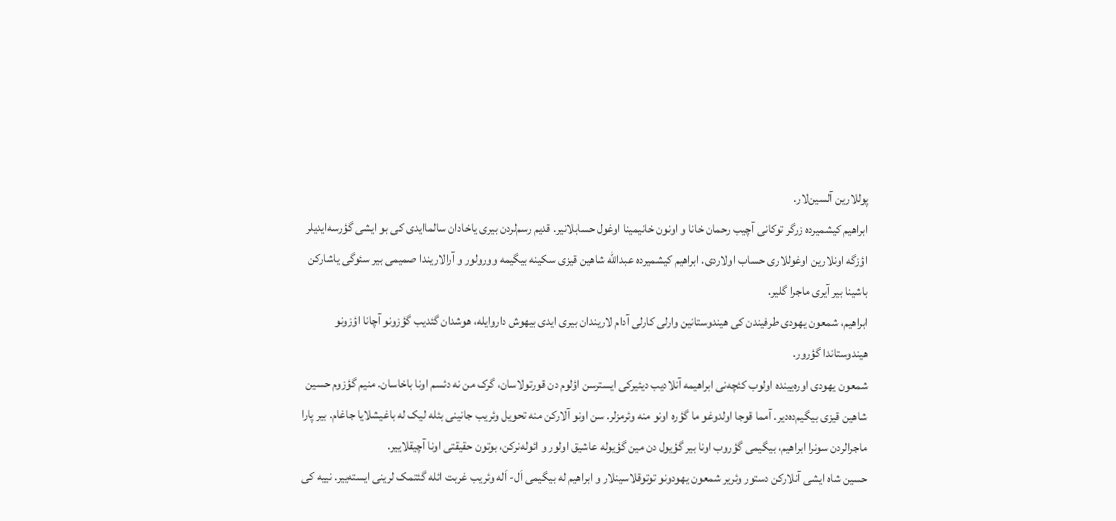پوللارین آلسین‌لار.
ابراهیم کیشمیرده زرگر توکانی آچیب رحمان خانا و اونون خانیمینا اوغول حسابلانیر. قدیم رسم‌لردن بیری یاخادان سالماایدی کی بو ایشی گؤرسه‌ایدیلر اؤزگه اونلارین اوغوللاری حساب اولاردی. ابراهیم کیشمیرده عبدالله شاهین قیزی سکینه بیگیمه وورولور و آرالاریندا صمیمی بیر سئوگی یاشارکن باشینا بیر آیری ماجرا گلیر.
ابراهیم، شمعون یهودی طرفیندن کی هیندوستانین وارلی کارلی آدام لاریندان بیری ایدی بیهوش داروایله، هوشدان گئدیب گؤزونو آچانا اؤزونو هیندوستاندا گؤرور.
شمعون یهودی اوره‌یینده اولوب کئچه‌نی ابراهیمه آنلادیب دیئیرکی ایسترسن اؤلوم دن قورتولاسان، گرک من نه دئسم اونا باخاسان. منیم گؤزوم حسین شاهین قیزی بیگیم‌ده‌دیر. آمما قوجا اولدوغو ما گؤره اونو منه وئرمزلر. سن اونو آلارکن منه تحویل وئریب جانینی بئله لیک له باغیشلایا جاغام. بیر پارا ماجرالردن سونرا ابراهیم، بیگیمی گؤروب اونا بیر گؤیول دن مین گؤیوله عاشیق اولور و ائوله‌نرکن، بوتون حقیقتی اونا آچیقلاییر.
حسین شاه ایشی آنلارکن دستور وئریر شمعون یهودونو توتوقلاسینلار و ابراهیم له بیگیمی اَل- اَله وئریب غربت ائله گئتمک لرینی ایسته‌ییر. نییه کی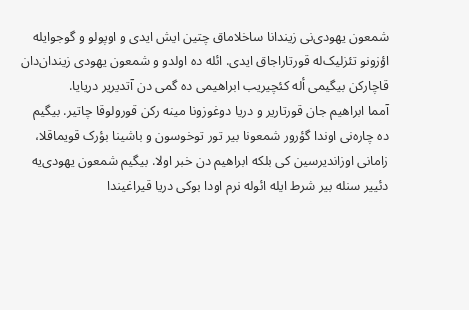شمعون یهودی‌نی زیندانا ساخلاماق چتین ایش ایدی و اوپولو و گوجوایله اؤزونو تئزلیک‌له قورتاراجاق ایدی. ائله ده اولدو و شمعون یهودی زیندان‌دان قاچارکن بیگیمی أله کئچیریب ابراهیمی ده گمی دن آتدیریر دریایا.
آمما ابراهیم جان قورتاریر و دریا دوغوزونا مینه رکن قورولوقا چاتیر. بیگیم ده چاره‌نی اوندا گؤرور شمعونا بیر تور توخوسون و باشینا بؤرک قویماقلا، زامانی اوزاندیرسین کی بلکه ابراهیم دن خبر اولا. بیگیم شمعون یهودی‌یه دئییر سنله بیر شرط ایله ائوله نرم اودا بوکی دریا قیراغیندا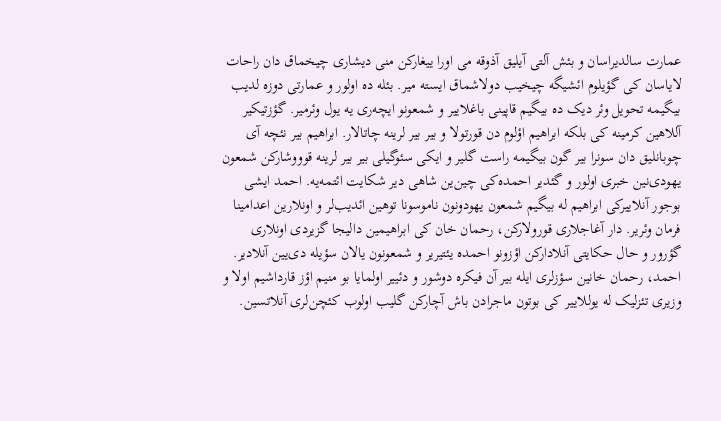عمارت سالدیراسان و بئش آلتی آیلیق آذوقه می اورا ییغارکن منی دیشاری چیخماق دان راحات لایاسان کی گؤیلوم ائشیگه چیخیب دولاشماق ایسته‌ میر. بئله ده اولور و عمارتی دوزه لدیب بیگیمه تحویل وئر دیک ده بیگیم قاپینی باغلاییر و شمعونو ایچه‌ری یه یول وئرمیر. گؤزتیکیر آللاهین کرمینه کی بلکه ابراهیم اؤلوم دن قورتولا و بیر بیر لرینه چاتالار. ابراهیم بیر نئچه آی چوبانلیق دان سونرا بیر گون بیگیمه راست گلیر و ایکی سئوگیلی بیر بیر لرینه قوووشارکن شمعون یهودی‌نین خبری اولور و گئدیر احمده‌کی چین‌ین شاهی دیر شکایت ائتمه‌یه. احمد ایشی بوجور آنلاییرکی ابراهیم له بیگیم شمعون یهودونون ناموسونا توهین ائدیب‌لر و اونلارین اعدامینا فرمان وئریر. دار آغاجلاری قورولارکن، رحمان خان کی ابراهیمین دالیجا گزیردی اونلاری گؤرور و حال حکایتی آنلادارکن اؤزونو احمده یئتیریر و شمعونون یالان سؤیله دی‌یین آنلادیر. احمد، رحمان خانین سؤزلری ایله بیر آن فیکره دوشور و دئییر اولمایا بو منیم اؤز قارداشیم اولا و وزیری تئزلیک له یوللاییر کی بوتون ماجرادن باش آچارکن گلیب اولوب کئچن‌لری آنلاتسین.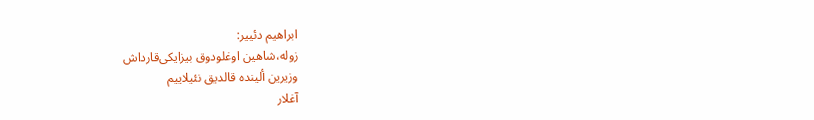ابراهیم دئییر:
زوله‌،‌شاهین اوغلودوق بیزایکی‌قارداش
وزیرین ألینده قالدیق نئیلاییم
آغلار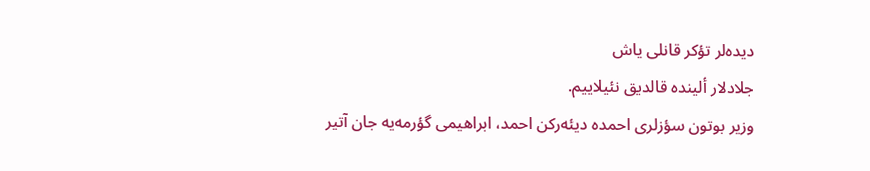دیده‌لر تؤکر قانلی یاش
جلادلار ألینده قالدیق نئیلاییم.
وزیر بوتون سؤزلری احمده دیئه‌رکن احمد، ابراهیمی گؤرمه‌یه جان آتیر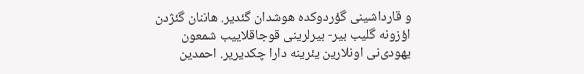و قارداشینی گؤردوکده هوشدان گئدیر. هاننان گئژدن اؤزونه گلیب بیر- بیرلرینی قوجاقلاییب شمعون یهودی‌نی اونلارین یئرینه دارا چکدیریر. احمدین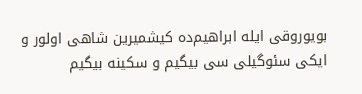بویوروقی ایله ابراهیم‌ده کیشمیرین شاهی اولور و ایکی سئوگیلی سی بیگیم و سکینه بیگیم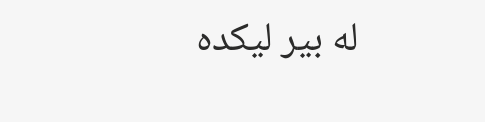له بیر لیکده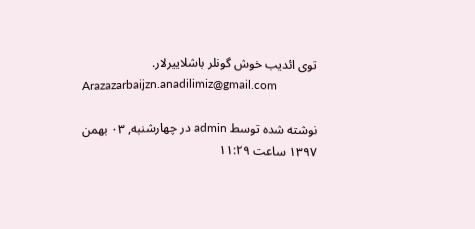توی ائدیب خوش گونلر باشلاییرلار.
Arazazarbaijzn.anadilimiz@gmail.com

نوشته شده توسط admin در چهارشنبه, ۰۳ بهمن ۱۳۹۷ ساعت ۱۱:۲۹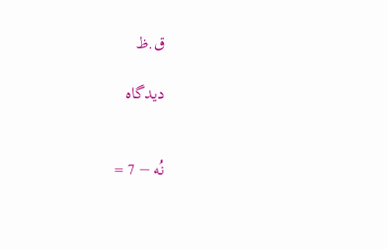ق.ظ

دیدگاه


نُه − 7 =